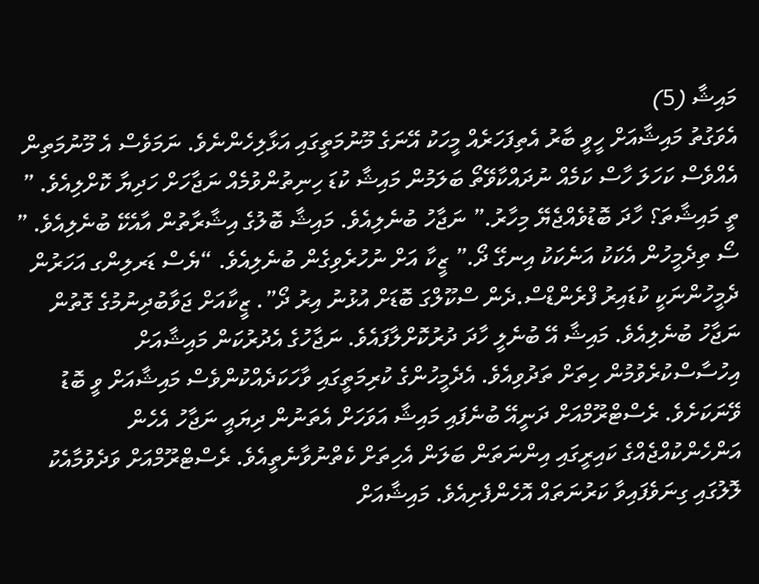މައިޝާ (5)
އެވަގުތު މައިޝާއަށް ހީވީ ބާރު އެތިފަހަރެއް މީހަކު އޭނަގެ މޫނުމަތީގައި އަޅާލިހެންނެވެ. ނަމަވެސް އެ މޫނުމަތިން އެއްވެސް ކަހަލަ ހާސް ކަމެއް ނުދައްކާވޭތޯ ބަލަމުން މައިޝާ ކުޑަ ހިނިތުންވުމެއް ނަޖާހަށް ހަދިޔާ ކޮށްލިއެވެ. ” ތީ މައިޝާތަ؟ ހާދަ ބޮޑުވެއްޖެޔޭ މިހާރު.” ނަޖާހު ބުނެލިއެވެ. މައިޝާ ބޮލުގެ އިޝާރާތުން އާއެކޭ ބުނެލިއެވެ. ” ސޯ ތިދެމީހުން އެކަކު އަނެކަކު އިނގޭ ދޯ.” ޒީކާ އަށް ނުހުރެވިގެން ބުނެލިއެވެ. “ޔެސް ޑަރލިންގ އަހަރުން ދެމީހުންނަކީ ކުޑައިރު ފްރެންޑްސް.ދެން ސްކޫލްގަ ބޮޑަށް އުޅުނު އިރު ދޯ”. ޒީކާއަށް ޖަވާބުދިނުމުގެ ގޮތުން ނަޖާހު ބުނެލިއެވެ. މައިޝާ އޭ ބުނެލީ ހާދަ ދުރުކޮށްލާފައެވެ. ނަޖާހުގެ އެދުރުކަން މައިޝާއަށް އިހުސާސްކުރެވުމުން ހިތަށް ތަދުވިއެވެ. އެދެމީހުންގެ ކުރިމަތީގައި ވާހަކަދެއްކުންވެސް މައިޝާއަށް ވީ ބޮޑު ވޭނަކަށެވެ. ރެސްޓްރޫމްއަށް ދަނީއޭ ބުނެފައި މައިޝާ އަވަހަށް އެތަނުން ދިޔައީ ނަޖާހު އެހެން އަންހެންކުއްޖެއްގެ ކައިރީގައި އިންނަތަން ބަލަން އެހިތަށް ކެތްނުވާނެތީއެވެ. ރެސްޓްރޫމްއަށް ވަދެވުމާއެކު ލޮލުގައި ގިނަވެފައިވާ ކަރުނަތައް އޮހެންފެށިއެވެ. މައިޝާއަށް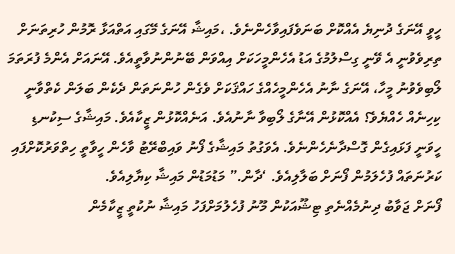ހީވީ އޭނަގެ ދުނިޔެ އެއްކޮށް ބަނަވެފައިވާހެންނެވެ. ،މައިޝާ އޭނަގެ މޭގައި އަތްއަޅާ ރޮމުން ހުރިތަނަށް ތިރިވެވުނީ އެ ވޭނީ ގިސްލުމުގެ އަޑު އެހެންމީހަކަށް އިއްވަން ބޭނުންނުވާތީއެވެ. އޭނައަށް އެންމެ ފުރަތަމަ ލޯބިވެވުނު މީހާ، އޭނަގެ ނާނު އެހެންމީހެއްގެ ހައްޤަކަށް ވެގެން ހުންނަތަން ދެކެން ބަލަން ކެތްވާނީ ކިހިނެއް ހެއްޔެވެ؟ އެއްކޮޅުން އޭނާގެ ލޯބިވާ ނާނުއެވެ. އަނެއްކޮޅުން ޒީކާއެވެ. މައިޝާގެ ސިކުނޑި ހީވަނީ ފަޅައިގެން ގޮސްދާނެހެންނެވެ. އެވަގުތު މައިޝާގެ ފޯނު ވައިބްރޭޓު ވާހެން ހީވާތީ ހިތްވަރުކޮށްފައި ކަރުނަތައް ފުހެލަމުން ފޯނަށް ބަލާލިއެވެ. ‘ދާން.” މަޑުމަޑުން މައިޝާ ކިޔާލިއެވެ.
ފޯނަށް ޖަވާބު ދިނުމެއްނެތި ޓިޝޫއަކުން މޫނު ފުހެލުމަށްފަހު މައިޝާ ނުކުތީ ޒީކާމެން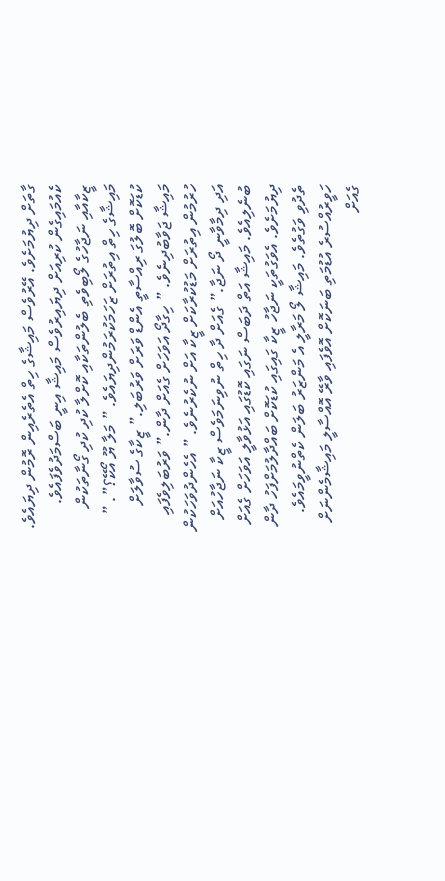ގާތަށް ދިޔުމަށެވެ. އޭރުވެސް މައިޝާގެ ހިތް އެތެރެއިން ރޮމުން ދިޔައެވެ. ކެއުމައިގެން ކުރިއަށް ދިޔައިރުވެސް މައިޝާ އިނީ ބަސްމަދުވެފައެވެ. ޒީކާއާއި ނަޖާހުގެ ލޯބިވެތި ބެލުންތަކާއި ކޮށްލާ ކުދި ކުދި ގޯނާތަކުން މައިޝާގެ ހިތް އިތުރަށް ޒަހަމަކުރަމުންދިޔައެވެ. ” މަލާ ޔޫ އޯކޭ؟”. ” ކުޑަކޮށް ބޮލުގަ ރިއްސާތީ އެންޑް ވަރަށް ވަރުބަލި.” ޒީކާގެ ސުވާލަށް މައިޝާ ޖަވާބުދިނެވެ. ” ހިގާދޯ އަވަހަށް ގެއަށް ދާން.” ވަރުބަލިވެފައި ހުރުމުން އިތުރަށް މަޑުކުރާކަށް ޒީކާ އަށް ނުކެރުނެވެ. ” އެހެންދުވަހަކުން އަދި ދިމާވާނީ ދޯ ނަޖާ.” ގެއަށް ދާ ހިތް ނުވިނަމަވެސް ޒީކާ ނަޖާހުއަށް ބުނެލިއެވެ. މައިޝާ އަތް ދަބަސް ނަގައި ކޮޑުގައި އަޅުވާލީ އަވަހަށް ގެއަށް ދިޔުމަށެވެ. އެވަގުތަކީ ނަޖާހު ޒީކާ ގައިގައި ކުޑަކޮށް ބައްދާލުމަށްފަހު ދާން ތެދުވި ވަގުތެވެ. މައިޝާ ލޯ މަރާލީ އެ މަންޒަރު ބަލަން ކެތްނުވީމައެވެ.
ހަވީރުއްސުރެ އުޑުމަތި ބަނަކޮށް އޮވެފައި ވާރޭ އޮއްސާލީ މައިޝާމެންނަށް ގެއަށް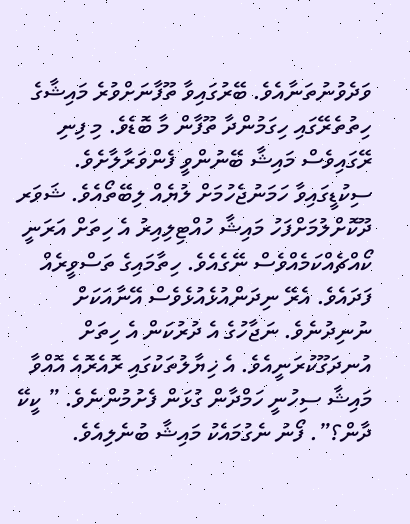ވަދެވުނުތަނާއެވެ. ބޭރުގައިވާ ތޫފާނަށްވުރެ މައިޝާގެ ހިތުތެރޭގައި ހިގަމުންދާ ތޫފާން މާ ބޮޑެވެ. މި ފިނި ރޭގައިވެސް މައިޝާ ބޭނުންވީ ފެންވަރާލާށެވެ. ސިކުޑީގައިވާ ހަމަނުޖެހުމަށް ލުޔެއް ލިބޭތޯއެވެ. ޝަވަރ ދޫކޮށްލުމަށްފަހު މައިޝާ ހުއްޓިލިއިރު އެ ހިތަށް އަރަނީ ކޯއްޗެއްކަމެއްވެސް ނޭގެއެވެ. ހިތާމައިގެ ތަސްވީރެއް ފަދައެވެ. އެރޭ ނިދަންއުޅެއުޅެވެސް އޭނާއަކަށް ނުނިދުނެވެ. ނަޖާހުގެ އެ ދުރުކަން އެ ހިތަށް އުނދަގޫކުރަނީއެވެ. އެ ޚިޔާލުތަކުގައި ރޮއެރޮއެ އޮއްވާ މައިޝާ ސިހުނީ ހަމްދާން ގުޅަން ފެށުމުންނެވެ. ” ކީކޭ ދާން؟”. ފޯނު ނެގުމައެކު މައިޝާ ބުނެލިއެވެ.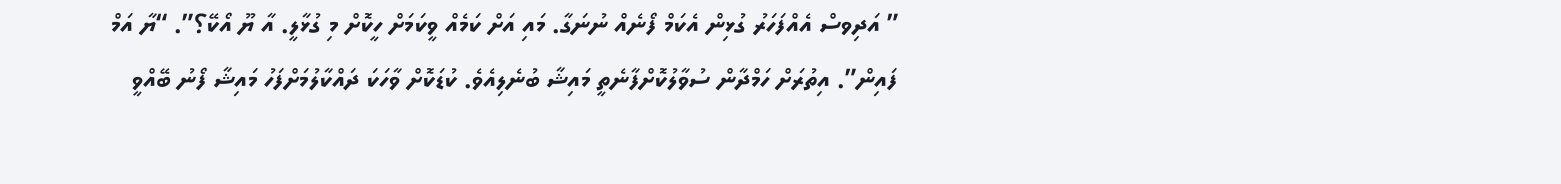” އަދިވސް އެއްފަހަރު ގުޅިން އެކަމް ފޯނެއް ނުނަގާ. މައި އަށް ކަމެއް ވީކަމަށް ހީކޮށް މި ގުޅާލީ. އާ ޔޫ އޯކޭ؟”. “ޔާ އަމް ފައިން”. އިތުރަށް ހަމްދާން ސުވާލުކޮށްފާނެތީ މައިޝާ ބުނެލިއެވެ. ކުޑަކޮށް ވާހަކަ ދައްކާލުމަށްފަހު މައިޝާ ފޯނު ބޭއްވީ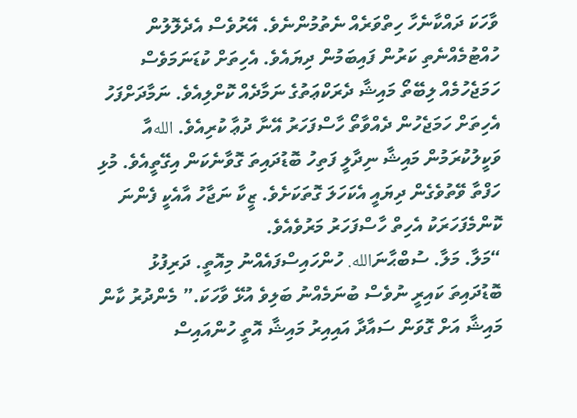ވާހަކަ ދައްކާނެހާ ހިތްވަރެއް ނެތުމުންނެވެ. އޭރުވެސް އެދެލޮލުން ހުއްޓުމެއްނެތި ކަރުން ފައިބަމުން ދިޔައެވެ. އެހިތަށް ކުޑަނަމަވެސް ހަމަޖެހުމެއް ލިބޭތޯ މައިޝާ ދެރަކްޢަތުގެ ނަމާދެއް ކޮށްލިއެވެ. ނަމާދަށްފަހު އެހިތަށް ހަމަޖެހުން ދެއްވާތޯ ހާސްފަހަރު އޭނާ ދުޢާ ކުރިއެވެ. اللهއާ ވަކީލުކުރަމުން މައިޝާ ނިދާލީ ފަތިހު ބޮޑުދައިތަ ގޮވާނެކަން އިގޭތީއެވެ. މުޅި ހަފްތާ ވޭތުވެގެން ދިޔައީ އެކަހަލަ ގޮތަކަށެވެ. ޒީކާ ނަޖާހު އާއެކީ ފެންނަ ކޮންމެފަހަރަކު އެހިތް ހާސްފަހަރު މަރުވެއެވެ.
“މަލާ. މަލާ. ސުބްޙާނަالله. ހުންހައިސްފައެއްނު މިއޮތީ. ދަރިފުޅު ބޮޑުދައިތަ ކައިރީ ނުވެސް ބުނަމެއްނު ބަލިވެ އުޅޭ ވާހަކަ.” މެންދުރު ކާން މައިޝާ އަށް ގޮވަން ސައާދާ އައިއިރު މައިޝާ އޮތީ ހުންއައިސް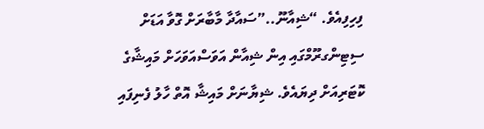ފިހިފިއެވެ. “ޝިއާނޫ..”ސައާދާ މާބާރަށް ގޮވާ އަޑަށް ސިޓިންގރޫމްގައި އިން ޝިއާން އަވަސްއަވަހަށް މައިޝާގެ ކޮޓަރިއަށް ދިޔައެވެ. ޝިޔާނަށް މައިޝާ އޮތް ހާލު ފެނިފައި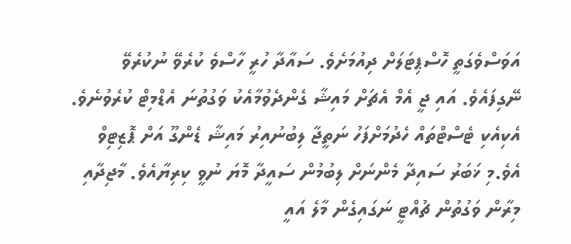އަވަސްވެގަތީ ހޮސްޕިޓަލަށް ދިއުމަށެވެ. ސައާދާ ހުރީ ހާސްވެ ކުރެވޭ ނުކުރެވޭ ނޭގިފައެވެ. އައި ޖީ އެމް އެޗަށް މައިޝާ ގެންދެވުމާއެކު ވަގުތުނަ އެޑްމިޓް ކުރެވުނެވެ. އެކިއެކި ޓެސްޓްތައް ހެދުމަށްފަހު ނަތީޖާ ލިބުނުއިރު މައިޝާ ޑެންގޫ އަށް ޕޮޒިޓިވް އެވެ.މި ޚަބަރު ސައިދާ މެންނަށް ލިބުމުން ސައީދާ މޮޔަ ނުވީ ކިރިޔާއެވެ. މާޖިދާއި މިރާން ވަގުތުން ޗުއްޓީ ނަގައިގެން މާލެ އައީ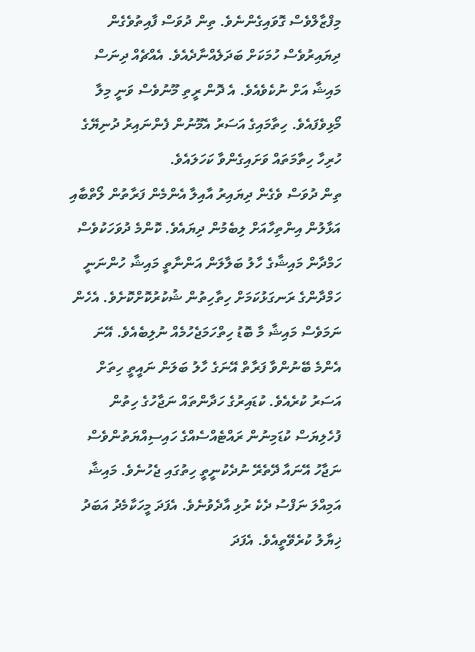މިފްޒާލްވެސް ގޮވައިގެންނެވެ. ތިން ދުވަސް ފާއިތުވެގެން ދިޔައިރުވެސް ހުމަކަށް ބަދަލެއްނާދެއެވެ. އެއްޗެއް ދިނަސް މައިޝާ އަށް ނުކެވެއެވެ. އެ ދޮން ރީތި މޫނުވެސް ވަނީ މިލާ މޯޅިވެފައެވެ. ހިތާމައިގެ އަސަރު އެމޫނުން ފެންނައިރު ދުނިޔޭގެ ހުރިހާ ހިތާމަތައް ވަށައިގެންވާ ކަހަލައެވެ.
ތިން ދުވަސް ވެގެން ދިޔައިރު އާއިލާ އެންމެން ފަރާތުން ލޯތްބާއި އަޅާލުން އިންތިހާއަށް ލިބެމުން ދިޔައެވެ. ކޮންމެ ދުވަހަކުވެސް ހަމްދާން މައިޝާގެ ހާލު ބަލާލަން އަންނާތީ މައިޝާ ހުންނަނީ ހަމްދާންގެ ރަނގަޅުކަމަށް ހިތާހިތުން ޝުކުރުކޮށްކޮށެވެ. އެހެން ނަމަވެސް މައިޝާ މާ ބޮޑު ހިތްހަމަޖެހުމެއް ނުލިބެއެވެ. އޭނަ އެންމެ ބޭނުންވާ ފަރާތް އޭނަގެ ހާލު ބަލަން ނައީތީ ހިތަށް އަސަރު ކުރެއެވެ. ކުޑައިރުގެ ހަދާންތައް ނަޖާހުގެ ހިތުން ފުހެލިޔަސް ކުޑަމިނުން ރައްޓެއްސެއްގެ ހައިސިއްޔަތުންވެސް ނަޖާހު އޭނައާ ދޭތެރޭ ނުދެކުނީތީ ހިތުގައި ޖެހުނެވެ. މައިޝާ އަމިއްލަ ނަފްސު ދެކެ ރުޅި އާދެވުނެވެ. އެފަދަ މީހަކާމެދު އަބަދު ޚިޔާލު ކުރެވޭތީއެވެ. އެފަދަ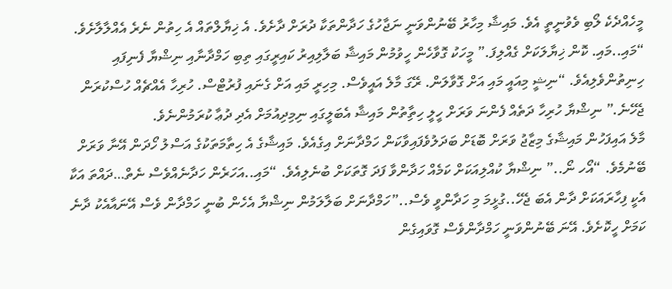މީހެއްދެކެ ލޯބި ވެވުނީތީ އެވެ. މައިޝާ މިހާރު ބޭނުންވަނީ ނަޖާހުގެ ހަދާންތަކާ ދުރަށް ދާށެވެ. އެ ޚިޔާލްތައް އެ ހިތުން ނެރެ އެއްލާލާށެވެ.
“މައި..މައި. ކޮން ޚިޔާލަކަށް ގެއްލިފަ.” މީހަކު ގޮވާހެން ހީވުމުން މައިޝާ ބަލާލިއިރު ކައިރީގައި ތިބި ހަމްދާނާއި ނިޝްޔާ ފެނިފައި ހިނިތުންވެލިއެވެ. “ނިޝީ މިއައީ މައި އަށް ގޮވާލަން. ރޭގަ މާލެ އައީވެސް. މިހިރީ މައި އަށް ގެނައި ފުރުޓްސް. ހުރިހާ އެއްޗެއް ހުސްކުރަން ޖެހޭނެ.” ނިޝްޔާ ހުރިހާ ދަތެއް ފެންނަ ވަރަށް ހީލީ ހިތާިތުން މައިޝާ އެބަލީގައި ނިމިދިއުމަށް އެދި ދުޢާ ކުރަމުންނެވެ.
މާލެ އައިފަހުން މައިޝާގެ މިޒާޖު ވަރަށް ބޮޑަށް ބަދަލުވެފައިވާކަން ހަމްދާނަށް އިގެއެވެ. މައިޝާގެ އެ ހިތާމަތަކުގެ އަސްލު ހޯދަން އޭނާ ވަރަށް ބޭނުމެވެ. “އޯހ ނޯ..” ނިޝްޔާ ކުއްލިއަކަށް ކަމެއް ހަދާންވާ ފަދަ ގޮތަކަށް ބުނެލިއެވެ. “މައި..އަހަރެން ހަދާނެއްވެސް ނެތް…ދައްތަ އަކާ އެކީ ފިހާރައަކަށް ދާން އެބަ ޖެހޭ..ގުޅީމަ މި ހަދާންވީ ވެސް..”ހަމްދާނަށް ބަލާލަމުން ނިޝްޔާ އެހެން ބުނީ ހަމްދާން ވެސް އޭނައާއެކު ދާނެ ކަމަށް ހީކޮށެވެ. އޭނަ ބޭނުންވަނީ ހަމްދާންވެސް ގޮވައިގެން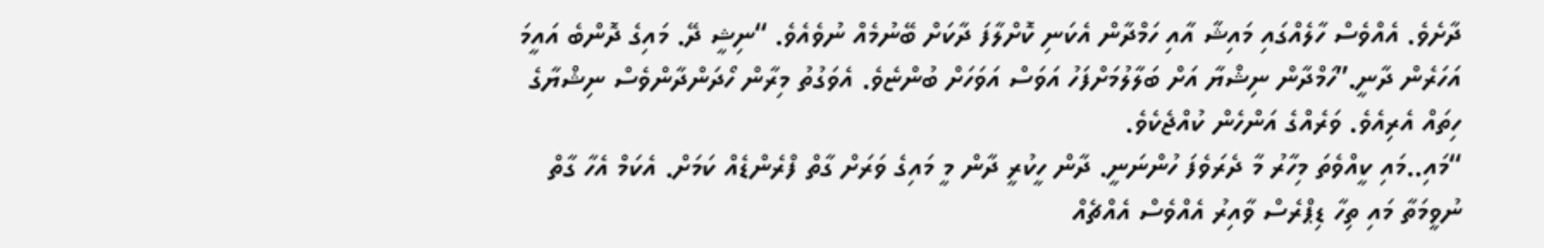ދާށެވެ. އެއްވެސް ހާލެއްގައި މައިޝާ އާއި ހަމްދާން އެކަނި ކޮށްލާފަ ދާކަށް ބޭނުމެއް ނުވެއެވެ. “ނިޝީ ދޭ. މައިގެ ދޮންބެ އައީމަ އަހަރެން ދާނީ.”ހަމްދާން ނިޝްޔާ އަށް ބަލާލުމަށްފަހު އަވަސް އަވަހަށް ބުންޏެވެ. އެވަގުތު މިރާން ހޯދަންދާންވެސް ނިޝްޔާގެ ހިތައް އެރިއެވެ. ވަރެއްގެ އަންހެން ކުއްޖެކެވެ.
“މައި..މައި ކީއްވެތަ މިހާރު މާ ދެރަވެފަ ހުންނަނީ. ދާން ހީކުރީ ދާން މީ މައިގެ ވަރަށް ގާތް ފްރެންޑެއް ކަމަށް. އެކަމް އެހާ ގާތް ނުވީމަތާ މައި ތިހާ ޑިޕްރެސް ވާއިރު އެއްވެސް އެއްޗެއް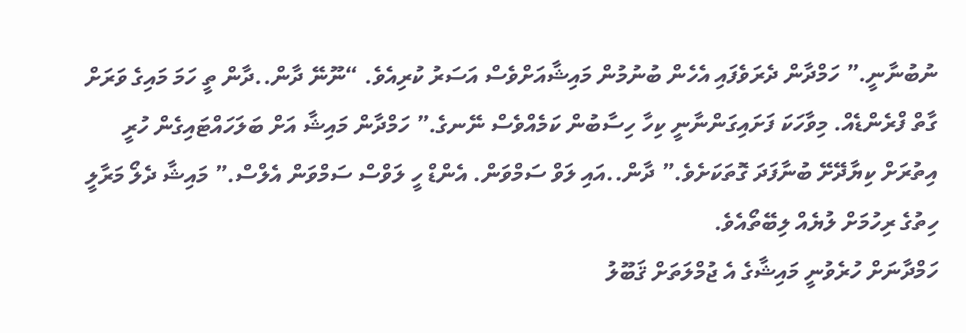ނުބުނާނީ.” ހަމްދާން ދެރަވެފައި އެހެން ބުނުމުން މައިޝާއަށްވެސް އަސަރު ކުރިއެވެ. “ނޫނޭ ދާން..ދާން ތީ ހަމަ މައިގެ ވަރަށް ގާތް ފްރެންޑެއް. މިވާހަކަ ފަށައިގަންނާނީ ކިހާ ހިސާބުން ކަމެއްވެސް ނޭނގެ.” ހަމްދާން މައިޝާ އަށް ބަލަހައްޓައިގެން ހުރީ އިތުރަށް ކިޔާދޭށޭ ބުނާފަދަ ގޮތަކަށެވެ.” ދާން..އައި ލަވް ސަމްވަން. އެންޑް ހީ ލަވްސް ސަމްވަން އެލްސް.” މައިޝާ ދެލޯ މަރާލީ ހިތުގެ ރިހުމަށް ލުޔެއް ލިބޭތޯއެވެ.
ހަމްދާނަށް ހުރެވުނީ މައިޝާގެ އެ ޖުމްލަތަށް ޤަބޫލު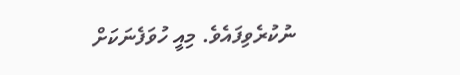ނުކުރެވިފައެވެ. މިއީ ހުވަފެނަކަށް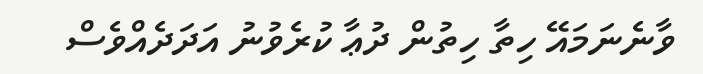ވާނެނަމައޭ ހިތާ ހިތުން ދުޢާ ކުރެވުނު އަދަދެއްވެސް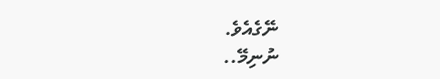ނޭގެއެވެ.
ނުނިމޭ..